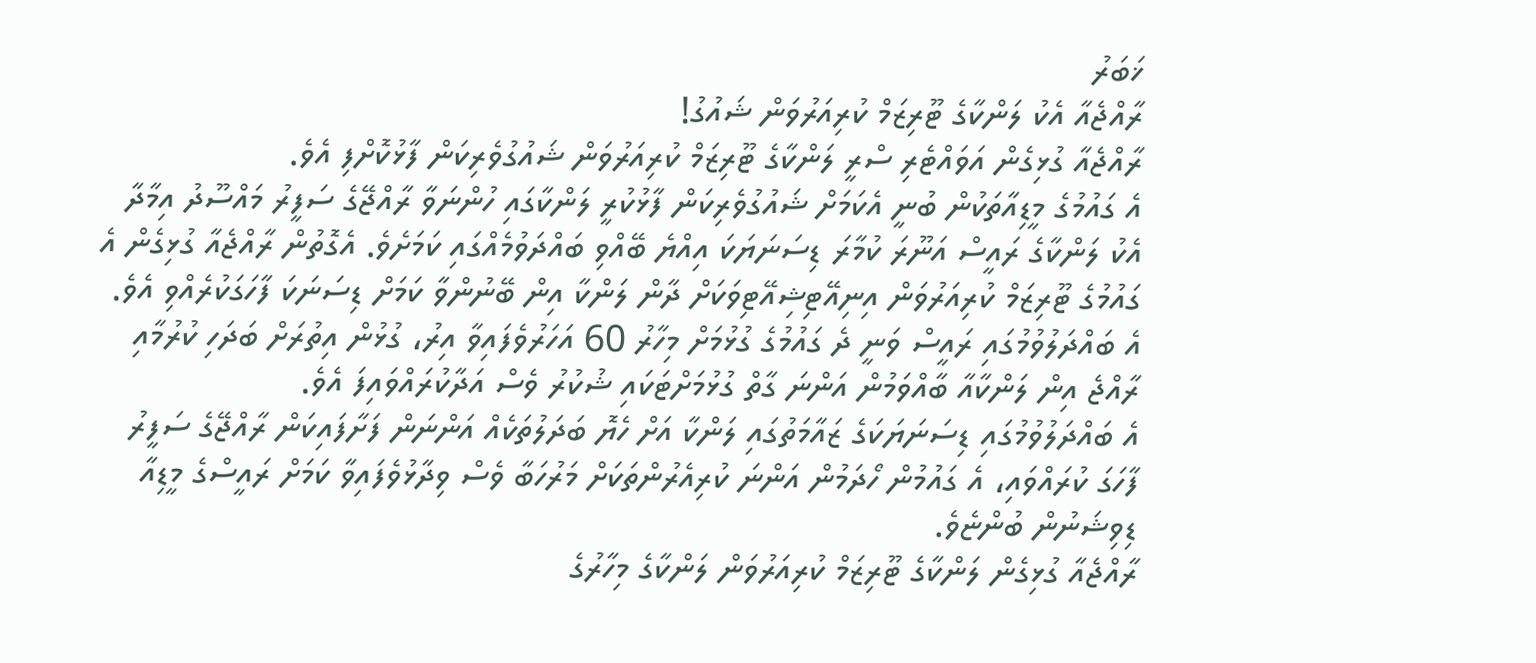ޚަބަރު
ރާއްޖެއާ އެކު ލަންކާގެ ޓޫރިޒަމް ކުރިއަރުވަން ޝައުގު!
ރާއްޖެއާ ގުޅިގެން އަވައްޓެރި ސްރީ ލަންކާގެ ޓޫރިޒަމް ކުރިއަރުވަން ޝައުގުވެރިކަން ފާޅުކޮށްފި އެވެ.
އެ ގައުމުގެ މީޑިއާތަކުން ބުނީ އެކަމަށް ޝައުގުވެރިކަން ފާޅުކުރީ ލަންކާގައި ހުންނަވާ ރާއްޖޭގެ ސަފީރު މައްސޫދު އިމާދާ އެކު ލަންކާގެ ރައީސް އަނޫރަ ކުމާރަ ޑިސަނަޔަކަ އިއްޔެ ބޭއްވި ބައްދަވުމެއްގައި ކަމަށެވެ. އެގޮތުން ރާއްޖެއާ ގުޅިގެން އެ ގައުމުގެ ޓޫރިޒަމް ކުރިއަރުވަން އިނިއޭޓިޝިއޭޓިވަކަށް ދާން ލަންކާ އިން ބޭނުންވާ ކަމަށް ޑިސަނަކަ ފާހަގަކުރެއްވި އެވެ.
އެ ބައްދަލުވުމުގައި ރައީސް ވަނީ ދެ ގައުމުގެ ގުޅުމަށް މިހާރު 60 އަހަރުވެފައިވާ އިރު، ގުޅުން އިތުރަށް ބަދަހި ކުރުމާއި ރާއްޖެ އިން ލަންކާއާ ބާއްވަމުން އަންނަ ގާތް ގުޅުމަށްޓަކައި ޝުކުރު ވެސް އަދާކުރައްވައިފަ އެވެ.
އެ ބައްދަލުވުމުގައި ޑިސަނަޔަކަގެ ޒައާމަތުގައި ލަންކާ އަށް ހެޔޮ ބަދަލުތަކެއް އަންނަން ފަށާފައިކަން ރާއްޖޭގެ ސަފީރު ފާހަގަ ކުރައްވައި، އެ ގައުމުން ހޯދަމުން އަންނަ ކުރިއެރުންތަކަށް މަރުހަބާ ވެސް ވިދާޅުވެފައިވާ ކަމަށް ރައީސްގެ މީޑިއާ ޑިވިޝަނުން ބުންޏެވެ.
ރާއްޖެއާ ގުޅިގެން ލަންކާގެ ޓޫރިޒަމް ކުރިއަރުވަން ލަންކާގެ މިހާރުގެ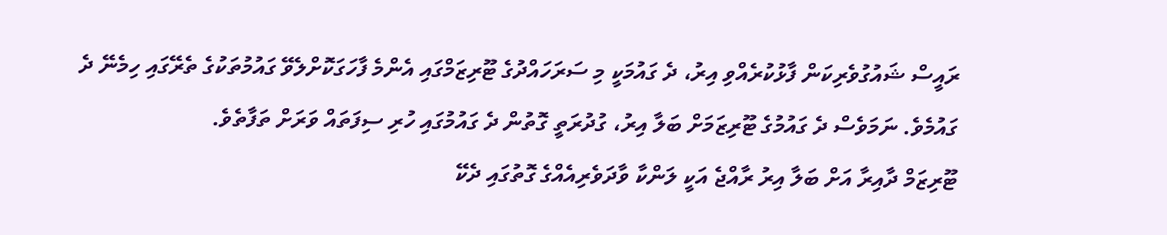ރައީސް ޝައުގުވެރިކަން ފާޅުކުރެއްވި އިރު، ދެ ގައުމަކީ މި ސަރަހައްދުގެ ޓޫރިޒަމްގައި އެންމެ ފާހަގަކޮށްލެވޭ ގައުމުތަކުގެ ތެރޭގައި ހިމެނޭ ދެ ގައުމެވެ. ނަމަވެސް ދެ ގައުމުގެ ޓޫރިޒަމަށް ބަލާ އިރު، ގުދުރަތީ ގޮތުން ދެ ގައުމުގައި ހުރި ސިފަތައް ވަރަށް ތަފާތެވެ.
ޓޫރިޒަމް ދާއިރާ އަށް ބަލާ އިރު ރާއްޖެ އަކީ ލަންކާ ވާދަވެރިއެއްގެ ގޮތުގައި ދެކޭ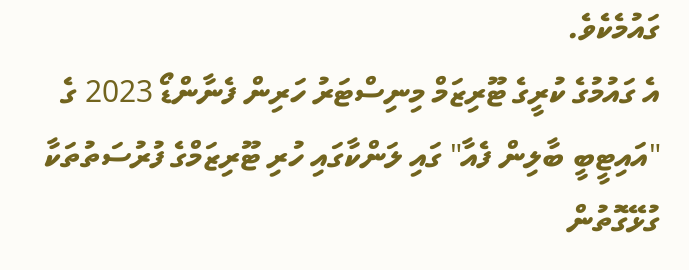ގައުމެކެވެ.
އެ ގައުމުގެ ކުރީގެ ޓޫރިޒަމް މިނިސްޓަރު ހަރިން ފެނާންޑޯ 2023 ގެ "އައިޓީބީ ބާލިން ފެއާ" ގައި ލަންކާގައި ހުރި ޓޫރިޒަމްގެ ފުރުސަތުތަކާ ގުޅޭގޮތުން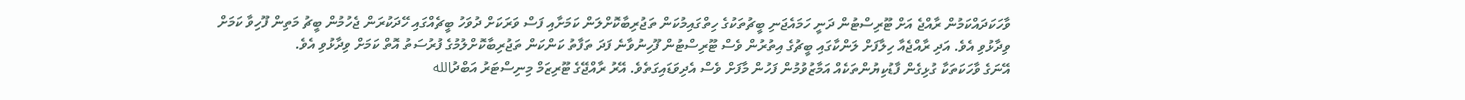ވާހަކަދައްކަމުން ރާއްޖެ އަށް ޓޫރިސްޓުން ދަނީ ހަމައެޖަނި ބީޗުތަކުގެ ހިތްގައިމުކަން ތަޖުރިބާކޮށްލަން ކަމަށާއި ފަސް ވަރަކަށް ދުވަހު ބީޗެއްގައި ހޭދަކުރަން ޖެހުމުން ބީޗު މަތިން ފޫހިވާ ކަމަށް ވިދާޅުވި އެވެ. އަދި ރާއްޖެއާ ހިލާފަށް ލަންކާގައި ބީޗުގެ އިތުރުން ވެސް ޓޫރިސްޓުން ފޫހިނުވާނެ ފަދަ ތަފާތު ކަންކަން ތަޖުރިބާކޮށްލުމުގެ ފުރުސަތު އޮތް ކަމަށް ވިދާޅުވި އެވެ.
އޭނަގެ ވާހަކަތަކާ ގުޅިގެން ފާޑުކިޔުންތަކެއް އަމާޒުވުމުން ފަހުން މާފަށް ވެސް އެދިވަޑައިގަތެވެ. އޭރު ރާއްޖޭގެ ޓޫރިޒަމް މިނިސްޓަރު އަބްދުالله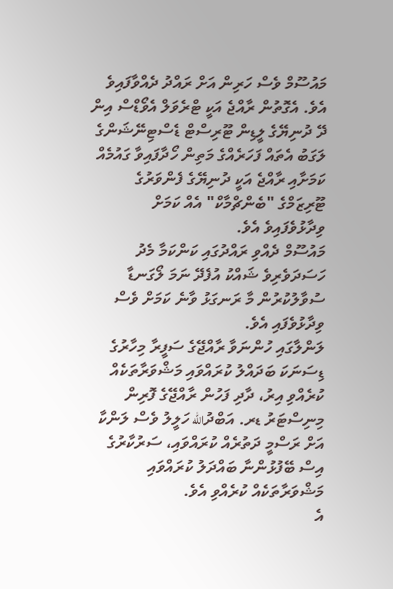މައުސޫމް ވެސް ހަރިން އަށް ރައްދު ދެއްވާފައިވެ އެވެ. އެގޮތުން ރާއްޖެ އަކީ ޓްރެވަލް އެވޯޑްސް އިން ދޭ ދުނިޔޭގެ ލީޑިން ޓޫރިސްޓް ޑެސްޓިނޭޝަންގެ ލަގަބު އެތައް ފަހަރެއްގެ މަތިން ހޯދާފައިވާ ގައުމެއް ކަމަށާއި ރާއްޖެ އަކީ ދުނިޔޭގެ ފެންވަރުގެ ޓޫރިޒަމްގެ "ބެންޗްމާކް" އެއް ކަމަށް ވިދާޅުވެފައިވެ އެވެ.
މައުސޫމް ދެއްވި ރައްދުގައި ކަންކަމާ މެދު ހަސަދަވެރިވެ ޝައްކު އުފެދޭ ނަމަ ލޯގަނޑާ ސުވާލުކުރުން މާ ރަނގަޅު ވާނެ ކަމަށް ވެސް ވިދާޅުވެފައި އެވެ.
ލަންލާގައި ހުންނަވާ ރާއްޖޭގެ ސަފީރާ މިހާރުގެ ޑިސަނަކަ ބަދައްލު ކުރައްވައި މަޝްވަރާތަކެއް ކުރެއްވި އިރު، ދާދި ފަހުން ރާއްޖޭގެ ފޮރިން މިނިސްޓަރު ޑރ. އަބްދުالله ހަލީލު ވެސް ލަންކާ އަށް ރަސްމީ ދަތުރެއް ކުރައްވައި، ސަރުކާރުގެ އިސް ބޭފުޅުންނާ ބައްދަލު ކުރައްވައި މަޝްވަރާތަކެއް ކުރެއްވި އެވެ.
އެ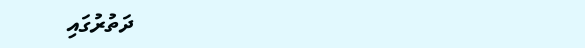ދަތުރުގައި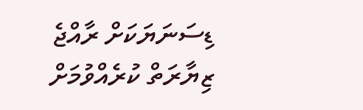ޑިސަނަޔަކަށް ރާއްޖެ ޒިޔާރަތް ކުރެއްވުމަށް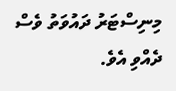މިނިސްޓަރު ދައުވަތު ވެސް ދެއްވި އެވެ.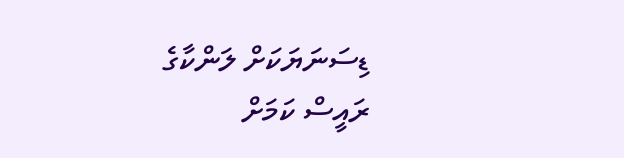ޑިސަނަޔަކަށް ލަންކާގެ ރައީސް ކަމަށް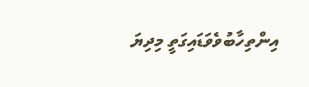އިންތިހާބުވެވަޑައިގަތީ މިދިޔަ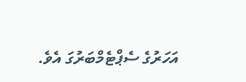އަހަރުގެ ސެޕްޓެމްބަރުގަ އެވެ.